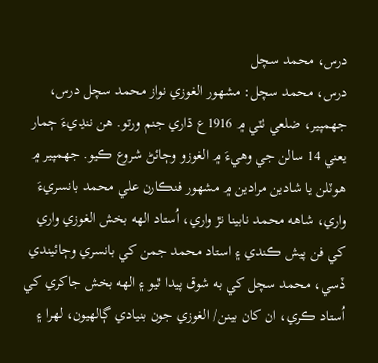درس، محمد سچل
درس، محمد سچل: مشهور الغوزي نواز محمد سچل درس، جهمپير، ضلعي ٺٽي ۾ 1916ع ڌاري جنم ورتو. هن ننڍيءَ ڄمار يعني 14 سالن جي وهيءَ ۾ الغوزو وڄائڻ شروع ڪيو. جهمپير ۾ هوٽلن يا شادين مرادين ۾ مشهور فنڪارن علي محمد بانسريءَ واري، شاهه محمد نابينا نڙ واري، اُستاد الهه بخش الغوزي واري کي فن پيش ڪندي ۽ استاد محمد جمن کي بانسري وڄائيندي ڏسي، محمد سچل کي به شوق پيدا ٿيو ۽ الهه بخش جاکري کي اُستاد ڪري، ان کان بينن/ الغوزي جون بنيادي ڳالهيون، لهرا ۽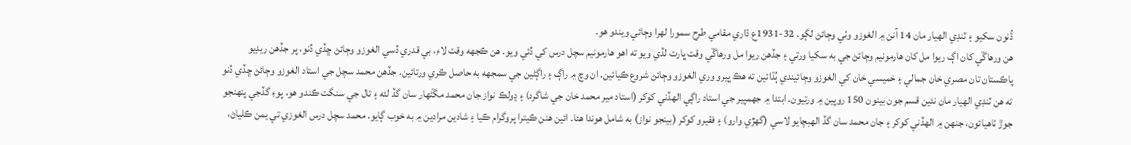ڌُنون سکيو ۽ ٽنڊي الهيار مان 14 آنن ۾ الغوزو وٺي وڄائڻ لڳو. 32-1931ع ڌاري مقامي طرح سمورا لهرا وڄائي ويندو هو.
هن ورهاڱي کان اڳ ريوا مل کان هارمونيم وڄائڻ جي به سکيا ورتي ۽ جڏهن ريوا مل ورهاڱي وقت ڀارت لڏي ويو ته اهو هارمونيم سچل درس کي ڏئي ويو. هن ڪجهه وقت لاءِ، بي قدري ڏسي الغوزو وڄائڻ ڇڏي ڏنو، پر جڏهن ريڊيو پاڪستان تان مصري خان جمالي ۽ خميسي خان کي الغوزو وڄائيندي ٻُڌائين ته هڪ ڀيرو وري الغوزو وڄائڻ شروع ڪيائين. ان وچ ۾ راڳ ۽ راڳڻين جي سمجهه به حاصل ڪري ورتائين. جڏهن محمد سچل جي استاد الغوزو وڄائڻ ڇڏي ڏنو ته هن ٽنڊي الهيار مان نئين قسم جون بينون 150 روپين ۾ ورتيون. ابتدا ۾ جهمپير جي استاد راڳي الهڏني کوکر (استاد مير محمد خان جي شاگرد) ۽ ڍولڪ نواز جان محمد مڱڻهار سان گڏ لئه ۽ تال جي سنگت ڪندو هو، پوءِ گڏجي پنهنجو جوڙ ٺاهيائون، جنهن ۾ الهڏني کوکر ۽ جان محمد سان گڏ الهبچايو لاسي (گهڙي وارو) ۽ فقيرو کوکر (بينجو نواز) به شامل هوندا هئا. ائين هنن ڪيترا پروگرام ڪيا ۽ شادين مرادين ۾ به خوب ڳايو. محمد سچل درس الغوزي تي يمن ڪلياڻ،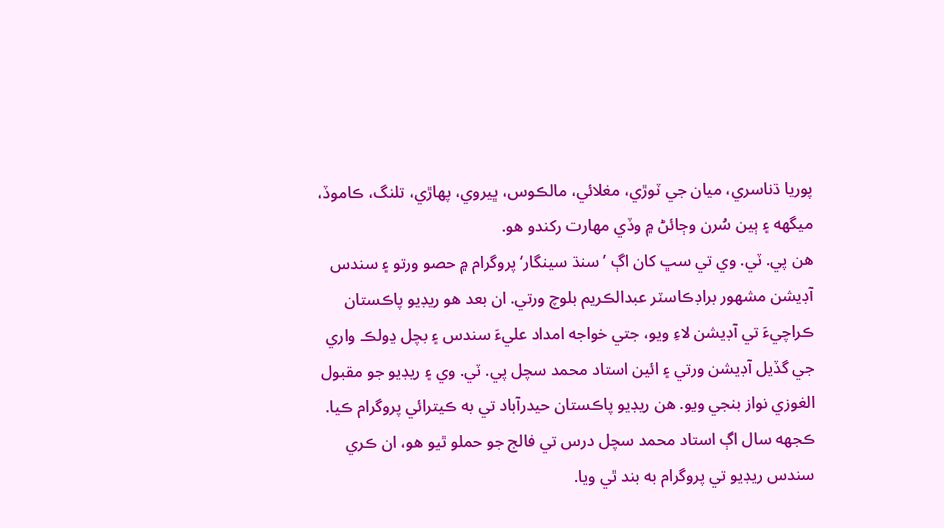پوريا ڌناسري، ميان جي ٽوڙي، مغلائي، مالڪوس، ڀيروي، پهاڙي، تلنگ، ڪاموڏ، ميگهه ۽ ٻين سُرن وڄائڻ ۾ وڏي مهارت رکندو هو.
هن پي. ٽي. وي تي سڀ کان اڳ ’سنڌ سينگار‘ پروگرام ۾ حصو ورتو ۽ سندس آڊيشن مشهور براڊڪاسٽر عبدالڪريم بلوچ ورتي. ان بعد هو ريڊيو پاڪستان ڪراچيءَ تي آڊيشن لاءِ ويو، جتي خواجه امداد عليءَ سندس ۽ بچل ڍولڪ واري جي گڏيل آڊيشن ورتي ۽ ائين استاد محمد سچل پي. ٽي. وي ۽ ريڊيو جو مقبول الغوزي نواز بنجي ويو. هن ريڊيو پاڪستان حيدرآباد تي به ڪيترائي پروگرام ڪيا.
ڪجهه سال اڳ استاد محمد سچل درس تي فالج جو حملو ٿيو هو، ان ڪري سندس ريڊيو تي پروگرام به بند ٿي ويا.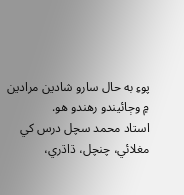پوءِ به حال سارو شادين مرادين ۾ وڄائيندو رهندو هو.
استاد محمد سچل درس کي مغلائي، چنچل، ڌاڌري،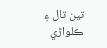تين تال ۽ ڪلواڙي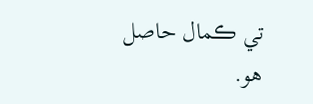تي ڪمال حاصل هو.